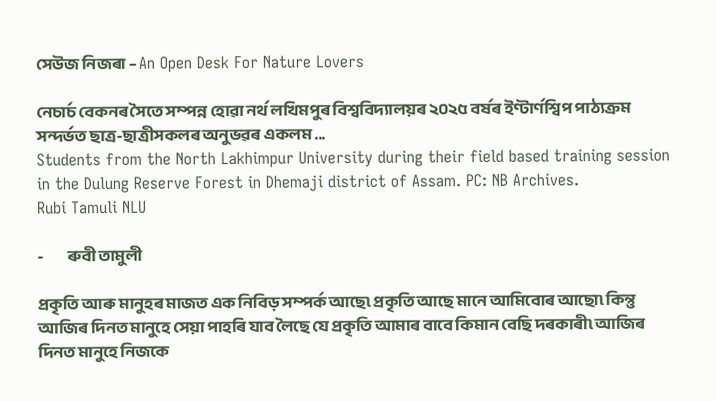সেউজ নিজৰা – An Open Desk For Nature Lovers

নেচাৰ্চ বেকনৰ সৈতে সম্পন্ন হোৱা নৰ্থ লখিমপুৰ বিশ্ববিদ্যালয়ৰ ২০২৫ বৰ্ষৰ ইণ্টাৰ্ণশ্বিপ পাঠ্যক্ৰম সন্দৰ্ভত ছাত্ৰ-ছাত্ৰীসকলৰ অনুভৱৰ একলম ...
Students from the North Lakhimpur University during their field based training session in the Dulung Reserve Forest in Dhemaji district of Assam. PC: NB Archives.
Rubi Tamuli NLU

-         ৰুবী তামুলী

প্ৰকৃতি আৰু মানুহৰ মাজত এক নিবিড় সম্পৰ্ক আছে৷ প্ৰকৃতি আছে মানে আমিবোৰ আছো৷ কিন্তু আজিৰ দিনত মানুহে সেয়া পাহৰি যাব লৈছে যে প্ৰকৃতি আমাৰ বাবে কিমান বেছি দৰকাৰী৷ আজিৰ দিনত মানুহে নিজকে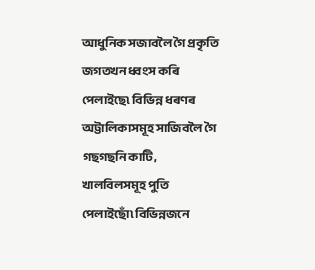আধুনিক সজাবলৈ গৈ প্ৰকৃতি জগতখন ধ্বংস কৰি পেলাইছে৷ বিভিন্ন ধৰণৰ অট্টালিকাসমূহ সাজিবলৈ গৈ গছগছনি কাটি, খালবিলসমূহ পুতি পেলাইছোঁ৷ বিভিন্নজনে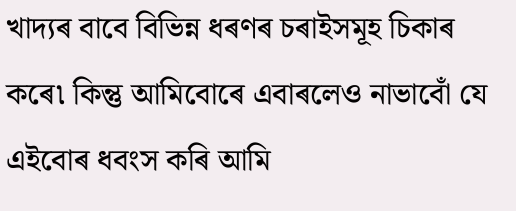খাদ্যৰ বাবে বিভিন্ন ধৰণৰ চৰাইসমূহ চিকাৰ কৰে৷ কিন্তু আমিবোৰে এবাৰলেও নাভাবোঁ যে এইবোৰ ধবংস কৰি আমি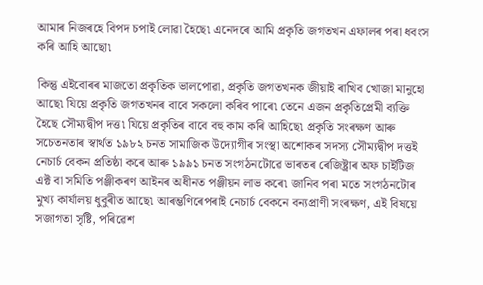আমাৰ নিজৰহে বিপদ চপাই লোৱা হৈছে৷ এনেদৰে আমি প্ৰকৃতি জগতখন এফালৰ পৰা ধবংস কৰি আহি আছো৷

কিন্তু এইবোৰৰ মাজতো প্ৰকৃতিক ভালপোৱা, প্ৰকৃতি জগতখনক জীয়াই ৰাখিব খোজা মানুহো আছে৷ যিয়ে প্ৰকৃতি জগতখনৰ বাবে সকলো কৰিব পাৰে৷ তেনে এজন প্ৰকৃতিপ্ৰেমী ব্যক্তি হৈছে সৌম্যদ্বীপ দত্ত৷ যিয়ে প্ৰকৃতিৰ বাবে বহু কাম কৰি আহিছে৷ প্ৰকৃতি সংৰক্ষণ আৰু সচেতনতাৰ স্বাৰ্থত ১৯৮২ চনত সামাজিক উদ্যোগীৰ সংস্থা অশোকৰ সদস্য সৌম্যদ্বীপ দত্তই নেচাৰ্চ বেকন প্ৰতিষ্ঠা কৰে আৰু ১৯৯১ চনত সংগঠনটোৱে ভাৰতৰ ৰেজিষ্ট্ৰাৰ অফ চাইটিজ এক্ট বা সমিতি পঞ্জীকৰণ আইনৰ অধীনত পঞ্জীয়ন লাভ কৰে৷ জানিব পৰা মতে সংগঠনটোৰ মুখ্য কাৰ্যালয় ধুবুৰীত আছে৷ আৰম্ভণিৰেপৰাই নেচাৰ্চ বেকনে বন্যপ্ৰাণী সংৰক্ষণ, এই বিষয়ে সজাগতা সৃষ্টি, পৰিৱেশ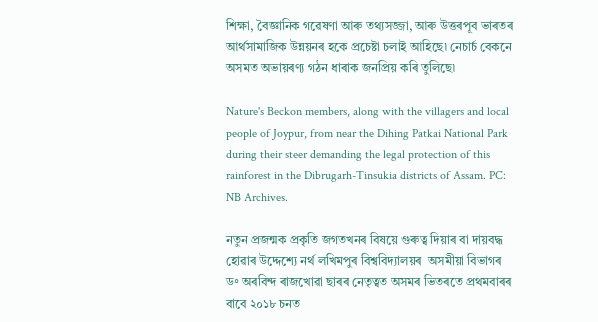শিক্ষা, বৈজ্ঞানিক গৱেষণা আৰু তথ্যসজ্জা, আৰু উত্তৰপূব ভাৰতৰ আৰ্থসামাজিক উন্নয়নৰ হকে প্ৰচেষ্টা চলাই আহিছে৷ নেচাৰ্চ বেকনে অসমত অভায়ৰণ্য গঠন ধাৰাক জনপ্ৰিয় কৰি তুলিছে৷

Nature's Beckon members, along with the villagers and local people of Joypur, from near the Dihing Patkai National Park during their steer demanding the legal protection of this rainforest in the Dibrugarh-Tinsukia districts of Assam. PC: NB Archives.

নতুন প্ৰজন্মক প্ৰকৃতি জগতখনৰ বিষয়ে গুৰুত্ব দিয়াৰ বা দায়বদ্ধ হোৱাৰ উদ্দেশ্যে নৰ্থ লখিমপুৰ বিশ্ববিদ্যালয়ৰ  অসমীয়া বিভাগৰ ড॰ অৰবিন্দ ৰাজখোৱা ছাৰৰ নেতৃত্বত অসমৰ ভিতৰতে প্ৰথমবাৰৰ বাবে ২০১৮ চনত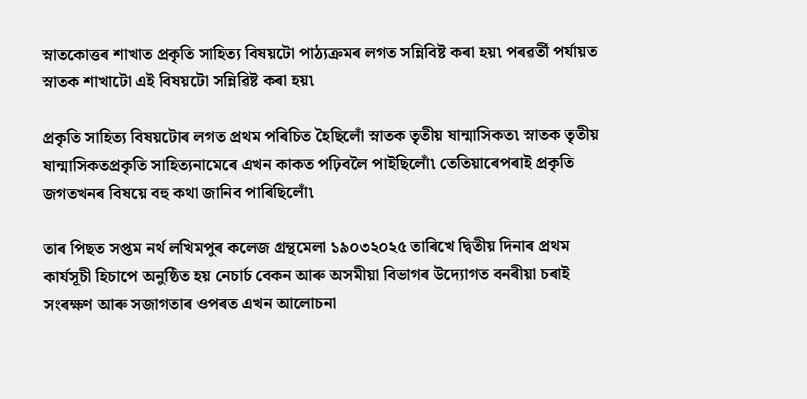স্নাতকোত্তৰ শাখাত প্ৰকৃতি সাহিত্য বিষয়টো পাঠ্যক্ৰমৰ লগত সন্নিবিষ্ট কৰা হয়৷ পৰৱৰ্তী পৰ্যায়ত স্নাতক শাখাটো এই বিষয়টো সন্নিৱিষ্ট কৰা হয়৷

প্ৰকৃতি সাহিত্য বিষয়টোৰ লগত প্ৰথম পৰিচিত হৈছিলোঁ স্নাতক তৃতীয় ষান্মাসিকত৷ স্নাতক তৃতীয় ষান্মাসিকতপ্ৰকৃতি সাহিত্যনামেৰে এখন কাকত পঢ়িবলৈ পাইছিলোঁ৷ তেতিয়াৰেপৰাই প্ৰকৃতি জগতখনৰ বিষয়ে বহু কথা জানিব পাৰিছিলোঁ৷

তাৰ পিছত সপ্তম নৰ্থ লখিমপুৰ কলেজ গ্ৰন্থমেলা ১৯০৩২০২৫ তাৰিখে দ্বিতীয় দিনাৰ প্ৰথম কাৰ্যসূচী হিচাপে অনুষ্ঠিত হয় নেচাৰ্চ বেকন আৰু অসমীয়া বিভাগৰ উদ্যোগত বনৰীয়া চৰাই সংৰক্ষণ আৰু সজাগতাৰ ওপৰত এখন আলোচনা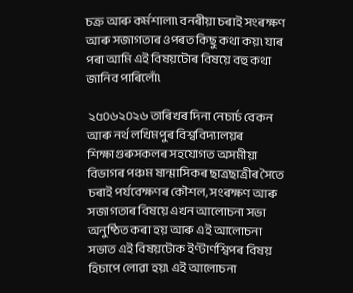চক্ৰ আৰু কৰ্মশালা৷ বনৰীয়া চৰাই সংৰক্ষণ আৰু সজাগতাৰ ওপৰত কিছু কথা কয়৷ যাৰ পৰা আমি এই বিষয়টোৰ বিষয়ে বহু কথা জানিব পাৰিলোঁ৷

 ২৫০৬২০২৬ তাৰিখৰ দিনা নেচাৰ্চ বেকন আৰু নৰ্থ লখিমপুৰ বিশ্ববিদ্যালয়ৰ শিক্ষাগুৰুসকলৰ সহযোগত অসমীয়া বিভাগৰ পঞ্চম ষান্মাসিকৰ ছাত্ৰছাত্ৰীৰ সৈতে চৰাই পৰ্যবেক্ষণৰ কৌশল, সংৰক্ষণ আৰু সজাগতাৰ বিষয়ে এখন আলোচনা সভা অনুষ্ঠিত কৰা হয় আৰু এই আলোচনা সভাত এই বিষয়টোক ইণ্টাৰ্ণশ্বিপৰ বিষয় হিচাপে লোৱা হয়৷ এই আলোচনা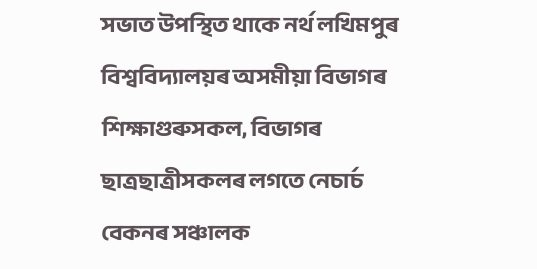সভাত উপস্থিত থাকে নৰ্থ লখিমপুৰ বিশ্ববিদ্যালয়ৰ অসমীয়া বিভাগৰ শিক্ষাগুৰুসকল, বিভাগৰ ছাত্ৰছাত্ৰীসকলৰ লগতে নেচাৰ্চ বেকনৰ সঞ্চালক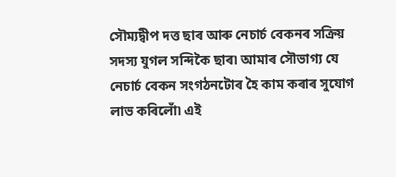সৌম্যদ্বীপ দত্ত ছাৰ আৰু নেচাৰ্চ বেকনৰ সক্ৰিয় সদস্য যুগল সন্দিকৈ ছাৰ৷ আমাৰ সৌভাগ্য যে নেচাৰ্চ বেকন সংগঠনটোৰ হৈ কাম কৰাৰ সুযোগ লাভ কৰিলোঁ৷ এই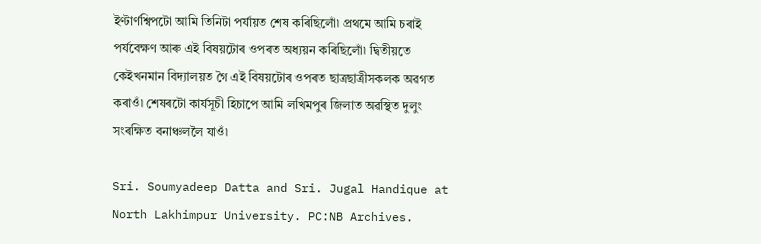ইণ্টাৰ্ণশ্বিপটো আমি তিনিটা পৰ্যায়ত শেষ কৰিছিলোঁ৷ প্ৰথমে আমি চৰাই পৰ্যবেক্ষণ আৰু এই বিষয়টোৰ ওপৰত অধ্যয়ন কৰিছিলোঁ৷ দ্বিতীয়তে কেইখনমান বিদ্যালয়ত গৈ এই বিষয়টোৰ ওপৰত ছাত্ৰছাত্ৰীসকলক অৱগত কৰাওঁ৷ শেষৰটো কাৰ্যসূচী হিচাপে আমি লখিমপুৰ জিলাত অৱস্থিত দুলুং সংৰক্ষিত বনাঞ্চললৈ যাওঁ৷

Sri. Soumyadeep Datta and Sri. Jugal Handique at North Lakhimpur University. PC:NB Archives.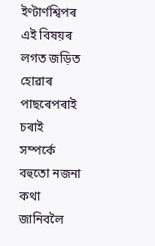ইণ্টাৰ্ণশ্বিপৰ এই বিষয়ৰ লগত জড়িত হোৱাৰ পাছৰেপৰাই চৰাই সম্পৰ্কে বহুতো নজনা কথা জানিবলৈ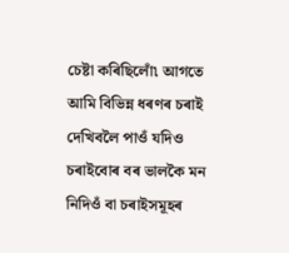চেষ্টা কৰিছিলোঁ৷ আগতে আমি বিভিন্ন ধৰণৰ চৰাই দেখিবলৈ পাওঁ যদিও চৰাইবোৰ বৰ ভালকৈ মন নিদিওঁ বা চৰাইসমূহৰ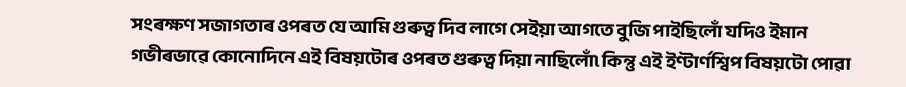সংৰক্ষণ সজাগতাৰ ওপৰত যে আমি গুৰুত্ব দিব লাগে সেইয়া আগতে বুজি পাইছিলোঁ যদিও ইমান গভীৰভাৱে কোনোদিনে এই বিষয়টোৰ ওপৰত গুৰুত্ব দিয়া নাছিলোঁ৷ কিন্তু এই ইণ্টাৰ্ণশ্বিপ বিষয়টো পোৱা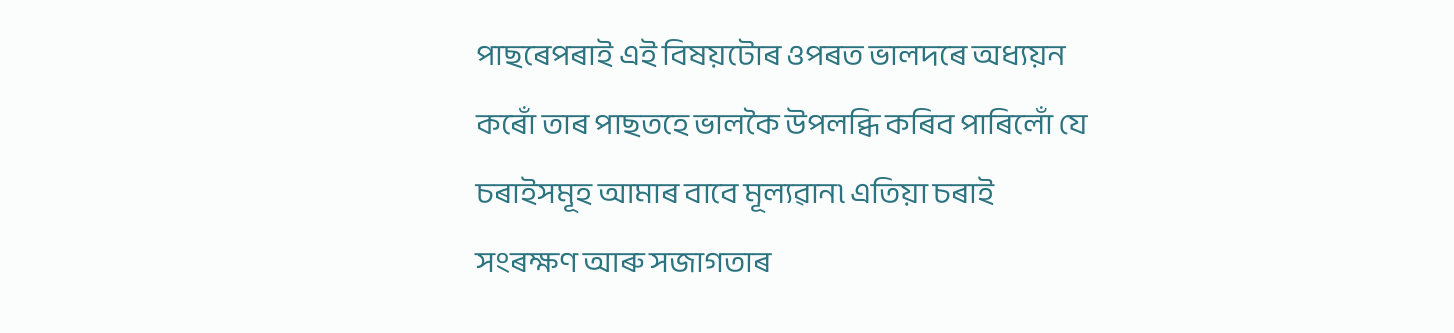পাছৰেপৰাই এই বিষয়টোৰ ওপৰত ভালদৰে অধ্যয়ন কৰোঁ তাৰ পাছতহে ভালকৈ উপলব্ধি কৰিব পাৰিলোঁ যে চৰাইসমূহ আমাৰ বাবে মূল্যৱান৷ এতিয়া চৰাই সংৰক্ষণ আৰু সজাগতাৰ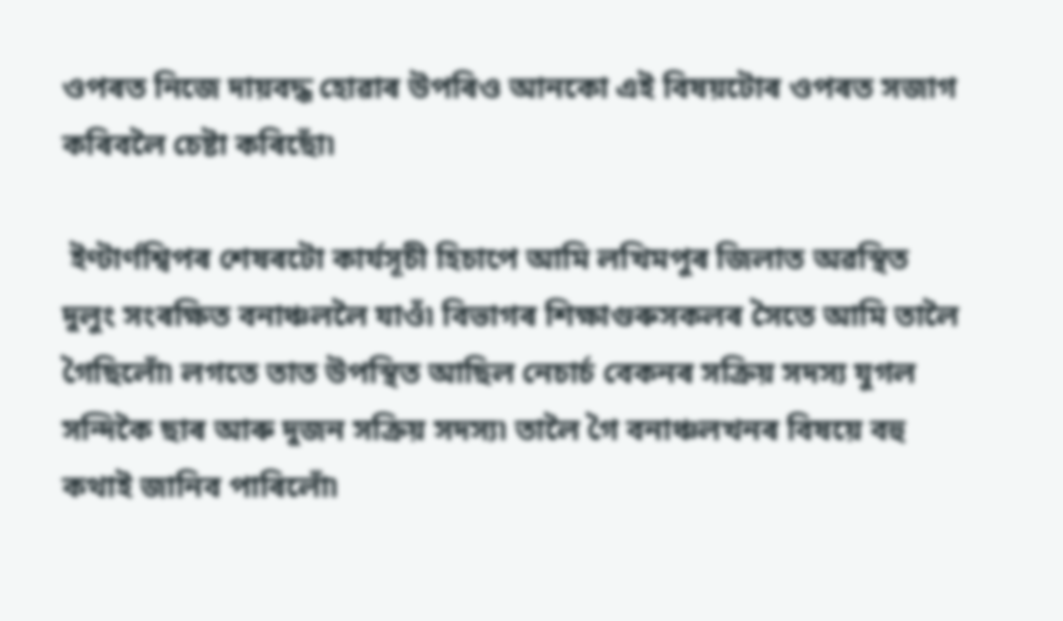ওপৰত নিজে দায়বদ্ধ হোৱাৰ উপৰিও আনকো এই বিষয়টোৰ ওপৰত সজাগ কৰিবলৈ চেষ্টা কৰিছোঁ৷

 ইণ্টাৰ্ণশ্বিপৰ শেষৰটো কাৰ্যসূচী হিচাপে আমি লখিমপুৰ জিলাত অৱস্থিত দুলুং সংৰক্ষিত বনাঞ্চললৈ যাওঁ৷ বিভাগৰ শিক্ষাগুৰুসকলৰ সৈতে আমি তালৈ গৈছিলোঁ৷ লগতে তাত উপস্থিত আছিল নেচাৰ্চ বেকনৰ সক্ৰিয় সদস্য যুগল সন্দিকৈ ছাৰ আৰু দুজন সক্ৰিয় সদস্য৷ তালৈ গৈ বনাঞ্চলখনৰ বিষয়ে বহু কথাই জানিব পাৰিলোঁ৷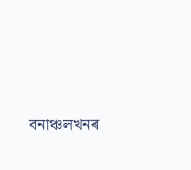বনাঞ্চলখনৰ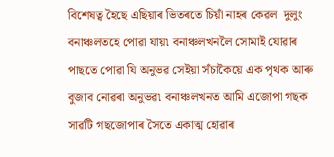বিশেষত্ব হৈছে এছিয়াৰ ভিতৰতে চিয়াঁ নাহৰ কেৱল  দুলুং বনাঞ্চলতহে পোৱা যায়৷ বনাঞ্চলখনলৈ সোমাই যোৱাৰ পাছতে পোৱা যি অনুভৱ সেইয়া সঁচাকৈয়ে এক পৃথক আৰু বুজাব নোৱৰা অনুভৱ৷ বনাঞ্চলখনত আমি এজোপা গছক সাৱটি গছজোপাৰ সৈতে একাত্ম হোৱাৰ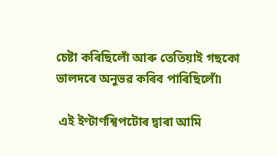চেষ্টা কৰিছিলোঁ আৰু তেতিয়াই গছকো ভালদৰে অনুভৱ কৰিব পাৰিছিলোঁ৷

 এই ইণ্টাৰ্ণশ্বিপটোৰ দ্বাৰা আমি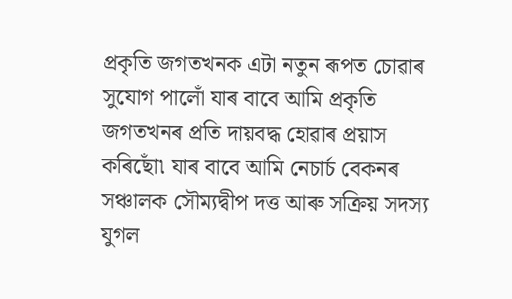প্ৰকৃতি জগতখনক এটা নতুন ৰূপত চোৱাৰ সুযোগ পালোঁ যাৰ বাবে আমি প্ৰকৃতি জগতখনৰ প্ৰতি দায়বদ্ধ হোৱাৰ প্ৰয়াস কৰিছোঁ৷ যাৰ বাবে আমি নেচাৰ্চ বেকনৰ সঞ্চালক সৌম্যদ্বীপ দত্ত আৰু সক্ৰিয় সদস্য যুগল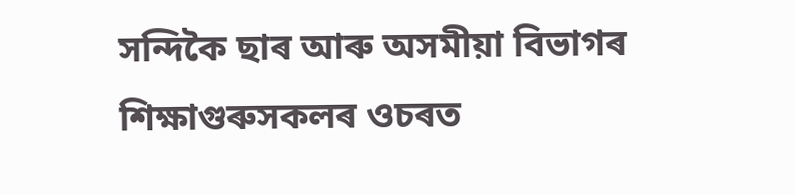সন্দিকৈ ছাৰ আৰু অসমীয়া বিভাগৰ শিক্ষাগুৰুসকলৰ ওচৰত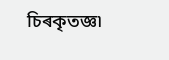চিৰকৃতজ্ঞ৷